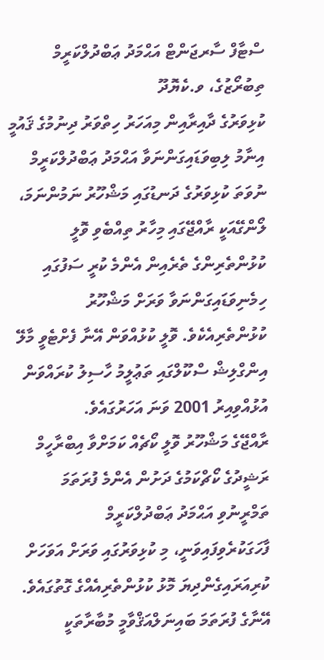ސްޓާފް ސާރޖަންޓް އަޙްމަދު ޢަބްދުލްކަރީމް
ތިބުރޯޒުގެ، ވ.ކެޔޮދޫ
ކުޅިވަރުގެ ދާއިރާއިން މިއަހަރު ހިތްވަރު ދިނުމުގެ ޤައުމީ އިނާމު ލިބިވަޑައިގަންނަވާ އަޙްމަދު ޢަބްދުލްކަރީމް ނުވަތަ ކުޅިވަރުގެ ދަނޑުގައި މަޝްހޫރު ނަމުންނަމަ، ލޯންގޭއަކީ ރާއްޖޭގައި މިހާރު ތިއްބެވި ވޮލީ ކުޅުންތެރިންގެ ތެރެއިން އެންމެ ކުރީ ސަފުގައި ހިމެނިވަޑައިގަންނަވާ ވަރަށް މަޝްހޫރު ކުޅުންތެރިއެކެވެ. ވޮލީ ކުޅުއްވަން އޭނާ ފެށްޓެވީ މާލޭ އިންގްލިޝް ސްކޫލްގައި ތަޢުލީމު ހާސިލު ކުރައްވަން އުޅުއްވިއިރު 2001 ވަނަ އަހަރުގައެވެ.
ރާއްޖޭގެ މަޝްހޫރު ވޮލީ ކޯޗެއް ކަމަށްވާ އިބްރާހީމް ރަޝީދުގެ ކޯޗްކަމުގެ ދަށުން އެންމެ ފުރަތަމަ ތަމްރީނުވި އަޙްމަދު ޢަބްދުލްކަރީމް ފާހަގަކުރެވިފައިވަނީ، މި ކުޅިވަރުގައި ވަރަށް އަވަހަށް ކުރިއަރައިގެންދިޔަ މޮޅު ކުޅުންތެރިއެއްގެ ގޮތުގައެވެ. އޭނާގެ ފުރަތަމަ ބައިނަލްއަޤްވާމީ މުބާރާތަކީ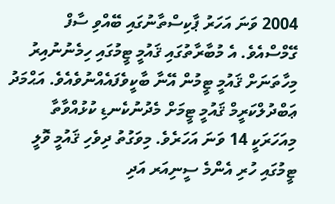2004 ވަނަ އަހަރު ޕާކިސްތާނުގައި ބޭއްވި ސާފް ގޭމްސްއެވެ. އެ މުބާރާތުގައި ޤައުމީ ޓީމުގައި ހިމެނުނުއިރު މިހާތަނަށް ޤައުމީ ޓީމުން އޭނާ ބާކީވެފައެއްނުވެއެވެ. އަޙްމަދު ޢަބްދުލްކަރީމް ޤައުމީ ޓީމަށް މެދުނުކެނޑި ކުޅުއްވާތާ މިއަހަރަކީ 14 ވަނަ އަހަރެވެ. މިވަގުތު ދިވެހި ޤައުމީ ވޮލީ ޓީމުގައި ހުރި އެންމެ ސީނިއަރ އަދި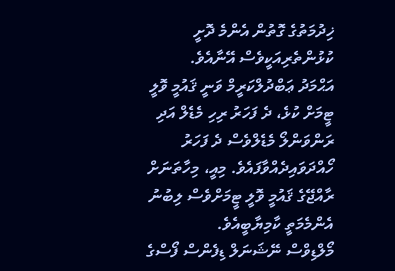ޚިދުމަތުގެ ގޮތުން އެންމެ ދޮށީ ކުޅުންތެރިއަކީވެސް އޭނާއެވެ.
އަޙްމަދު ޢަބްދުލްކަރީމް ވަނީ ޤައުމީ ވޮލީ ޓީމަށް ކުޅެ، ދެ ފަހަރު ރިހި މެޑެލް އަދި ރަންވަންލޯ މެޑެލްވެސް ދެ ފަހަރު ހޯއްދަވައިދެއްވާފައެވެ. މިއީ، މިހާތަނަށް ރާއްޖޭގެ ޤައުމީ ވޮލީ ޓީމަށްވެސް ލިބުނު އެންމެމަތީ ކާމިޔާބީއެވެ.
މޯލްޑިވްސް ނޭޝަނަލް ޑިފެންސް ފޯސްގެ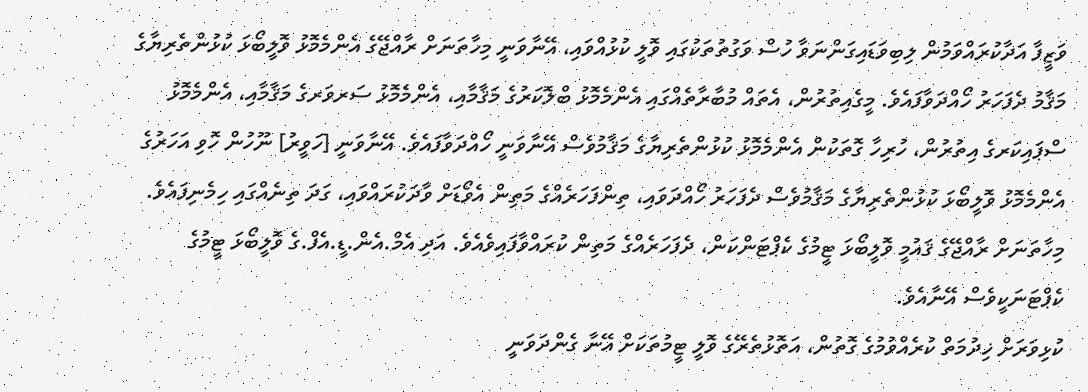ވަޒީފާ އަދާކުރައްވަމުން ލިބިވަޑައިގަންނަވާ ހުސް ވަގުތުތަކުގައި ވޮލީ ކުޅުއްވައި، އޭނާވަނީ މިހާތަނަށް ރާއްޖޭގެ އެންމެމޮޅު ވޮލީބޯޅަ ކުޅުންތެރިޔާގެ މަޤާމު ދެފަހަރު ހޯއްދަވާފައެވެ. މީގެއިތުރުން، އެތައް މުބާރާތެއްގައި އެންމެމޮޅު ބްލޮކަރުގެ މަޤާމާއި، އެންމެމޮޅު ސަރވަރގެ މަޤާމާއި، އެންމެމޮޅު ސްޕައިކަރގެ އިތުރުން، ހުރިހާ ގޮތަކުން އެންމެމޮޅު ކުޅުންތެރިޔާގެ މަޤާމުވެސް އޭނާވަނީ ހޯއްދަވާފައެވެ. އޭނާވަނީ [ހަވީރު] ނޫހުން ހޮވި އަހަރުގެ އެންމެމޮޅު ވޮލީބޯޅަ ކުޅުންތެރިޔާގެ މަޤާމުވެސް ދެފަހަރު ހޯއްދަވައި، ތިންފަހަރެއްގެ މަތިން އެވޯޑަށް ވާދަކުރައްވައި، ގަދަ ތިނެއްގައި ހިމެނިފައެވެ.
މިހާތަނަށް ރާއްޖޭގެ ޤައުމީ ވޮލީބޯޅަ ޓީމުގެ ކެޕްޓަންކަން، ދެފަހަރެއްގެ މަތިން ކުރައްވާފައިވެއެވެ. އަދި އެމް.އެން.ޑީ.އެފް.ގެ ވޮލީބޯޅަ ޓީމުގެ ކެޕްޓަނަކީވެސް އޭނާއެވެ.
ކުޅިވަރަށް ޚިދުމަތް ކުރެއްވުމުގެ ގޮތުން، އަތޮޅުތެރޭގެ ވޮލީ ޓީމުތަކަށް އޭނާ ގެންދަވަނީ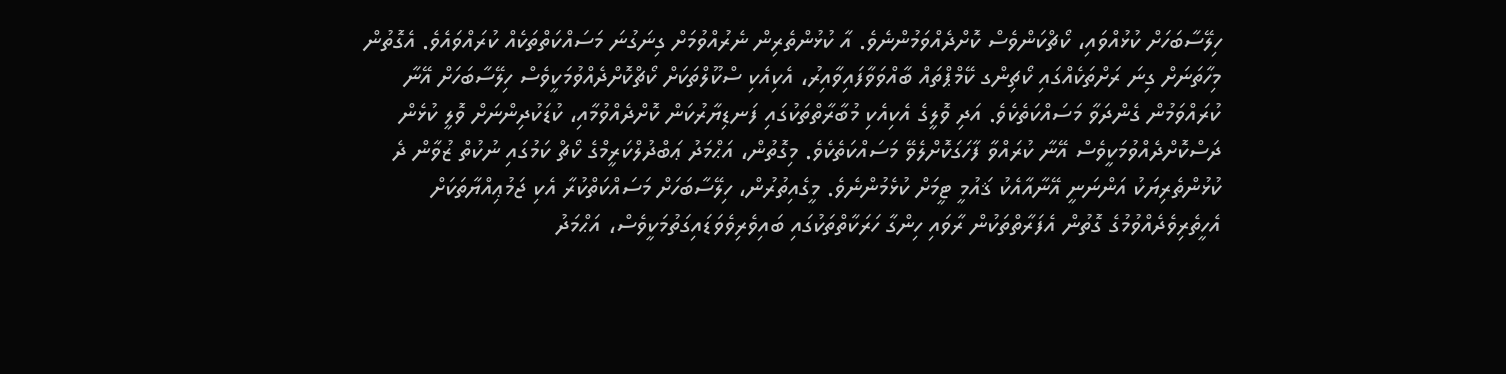ހިލޭސާބަހަށް ކުޅުއްވައި، ކޯޗްކަންވެސް ކޮށްދެއްވަމުންނެވެ. އާ ކުޅުންތެރިން ނެރުއްވުމަށް ގިނަގުނަ މަސައްކަތްތަކެއް ކުރައްވައެވެ. އެގޮތުން މިހާތަނަށް ގިނަ ރަށްތަކެއްގައި ކޯޗިންގ ކޭމްޕްތައް ބާއްވަވާފައިވާއިރު، އެކިއެކި ސްކޫލްތަކަށް ކޯޗްކޮށްދެއްވުމަކީވެސް ހިލޭސާބަހަށް އޭނާ ކުރައްވަމުން ގެންދަވާ މަސައްކަތެކެވެ. އަދި ވޮލީގެ އެކިއެކި މުބާރާތްތަކުގައި ފަނޑިޔާރުކަން ކޮށްދެއްވުމާއި، ކުޑަކުދިންނަށް ވޮލީ ކުޅެން ދަސްކޮށްދެއްވުމަކީވެސް އޭނާ ކުރައްވާ ފާހަގަކޮށްލެވޭ މަސައްކަތެކެވެ. މިގޮތުން، އަޙްމަދު ޢަބްދުލްކަރީމްގެ ކޯޗް ކަމުގައި ނުކުތް ޒުވާން ދެ ކުޅުންތެރިޔަކު އަންނަނީ އޭނާއާއެކު ޤައުމީ ޓީމަށް ކުޅެމުންނެވެ. މީގެއިތުރުން، ހިލޭސާބަހަށް މަސައްކަތްކުރާ އެކި ޖަމުޢިއްޔާތަކަށް އެހީތެރިވެދެއްވުމުގެ ގޮތުން އެފަރާތްތަކުން ރާވައި ހިންގާ ހަރަކާތްތަކުގައި ބައިވެރިވެވަޑައިގަތުމަކީވެސް، އަޙްމަދު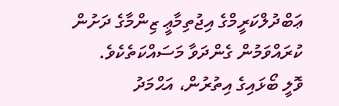ޢަބްދުލްކަރީމްގެ އިޖުތިމާޢީ ޒިންމާގެ ދަށުން ކުރައްވަމުން ގެންދަވާ މަސައްކަތެކެވެ.
ވޮލީ ބޯޅައިގެ އިތުރުން، އަޙްމަދު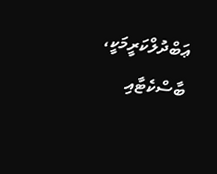ޢަބްދުލްކަރީމަކީ، ބާސްކެޓާއި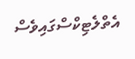އެތްލެޓިކްސްގައިވެސް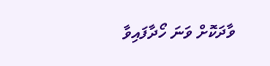ވާދަކޮށް ވަނަ ހޯދާފައިވާ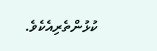ކުޅުންތެރިއެކެވެ.